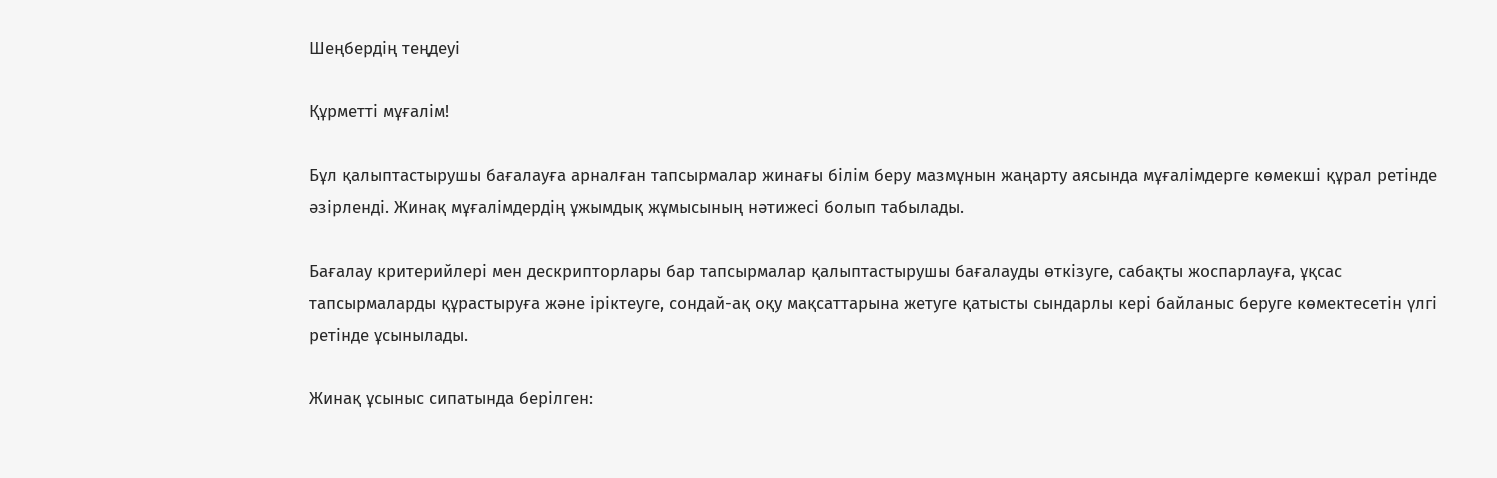Шеңбердің теңдеуі

Құрметті мұғалім!

Бұл қалыптастырушы бағалауға арналған тапсырмалар жинағы білім беру мазмұнын жаңарту аясында мұғалімдерге көмекші құрал ретінде әзірленді. Жинақ мұғалімдердің ұжымдық жұмысының нәтижесі болып табылады.

Бағалау критерийлері мен дескрипторлары бар тапсырмалар қалыптастырушы бағалауды өткізуге, сабақты жоспарлауға, ұқсас тапсырмаларды құрастыруға және іріктеуге, сондай-ақ оқу мақсаттарына жетуге қатысты сындарлы кері байланыс беруге көмектесетін үлгі ретінде ұсынылады.

Жинақ ұсыныс сипатында берілген: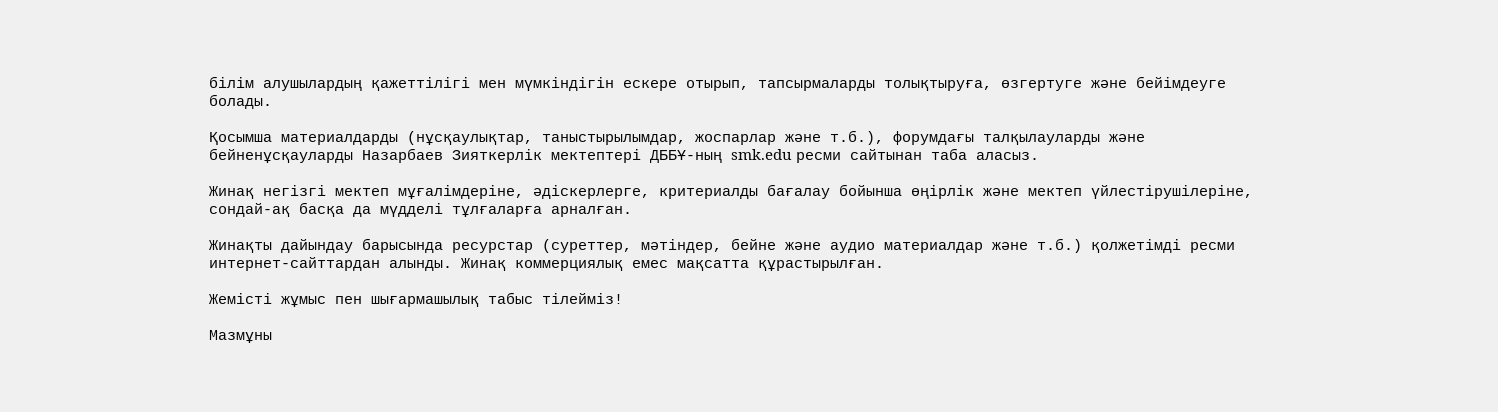білім алушылардың қажеттілігі мен мүмкіндігін ескере отырып, тапсырмаларды толықтыруға, өзгертуге және бейімдеуге болады.

Қосымша материалдарды (нұсқаулықтар, таныстырылымдар, жоспарлар және т.б.), форумдағы талқылауларды және бейненұсқауларды Назарбаев Зияткерлік мектептері ДББҰ-ның smk.edu ресми сайтынан таба аласыз.

Жинақ негізгі мектеп мұғалімдеріне, әдіскерлерге, критериалды бағалау бойынша өңірлік және мектеп үйлестірушілеріне, сондай-ақ басқа да мүдделі тұлғаларға арналған.

Жинақты дайындау барысында ресурстар (суреттер, мәтіндер, бейне және аудио материалдар және т.б.) қолжетімді ресми интернет-сайттардан алынды. Жинақ коммерциялық емес мақсатта құрастырылған.

Жемісті жұмыс пен шығармашылық табыс тілейміз!

Мазмұны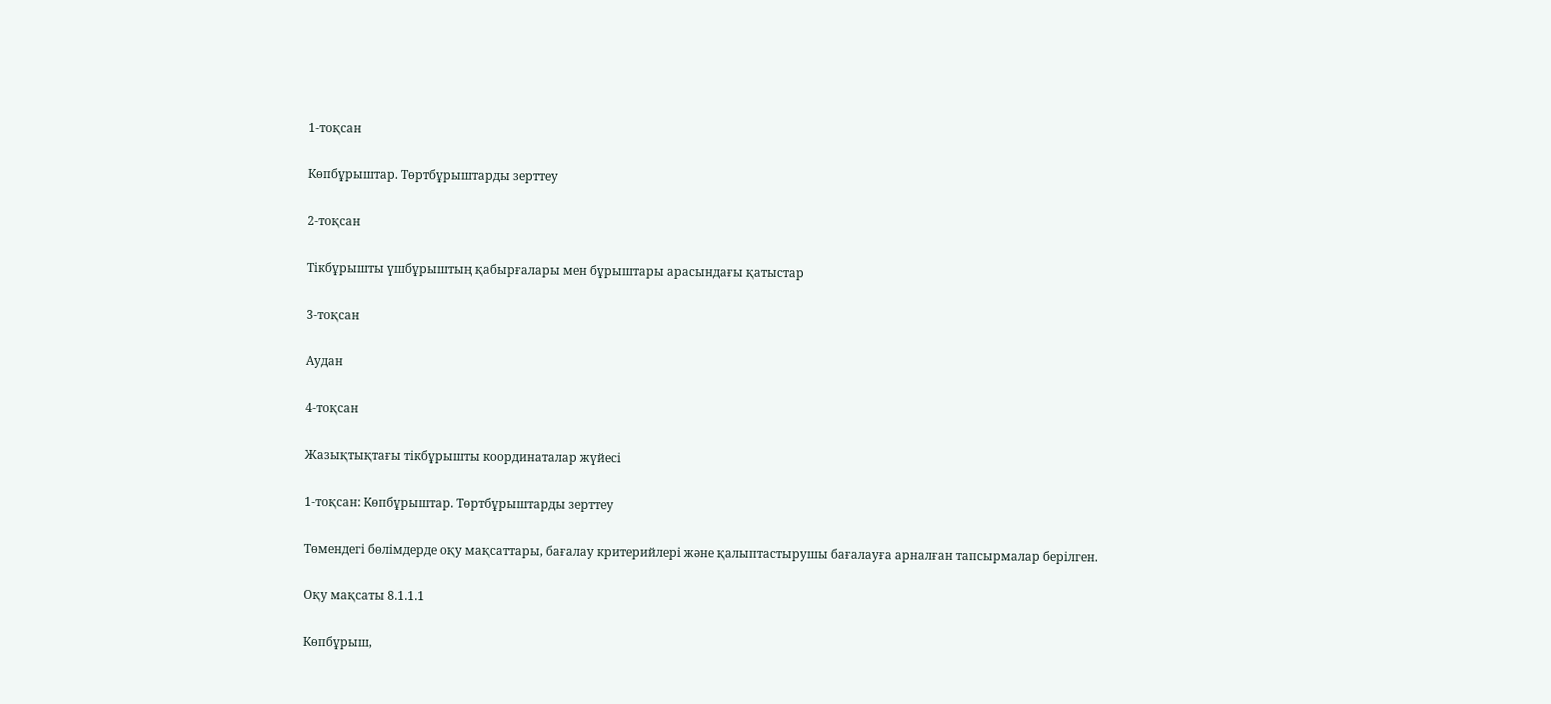1-тоқсан

Көпбұрыштар. Төртбұрыштарды зерттеу

2-тоқсан

Тікбұрышты үшбұрыштың қабырғалары мен бұрыштары арасындағы қатыстар

3-тоқсан

Аудан

4-тоқсан

Жазықтықтағы тікбұрышты координаталар жүйесі

1-тоқсан: Көпбұрыштар. Төртбұрыштарды зерттеу

Төмендегі бөлімдерде оқу мақсаттары, бағалау критерийлері және қалыптастырушы бағалауға арналған тапсырмалар берілген.

Оқу мақсаты 8.1.1.1

Көпбұрыш,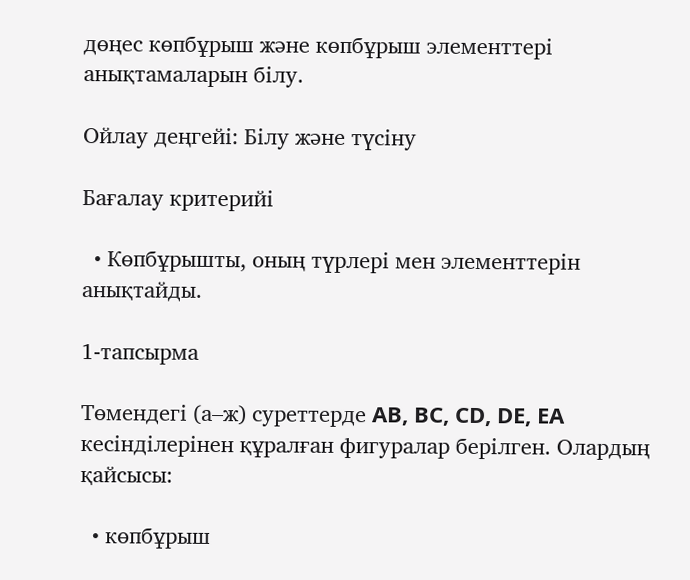дөңес көпбұрыш және көпбұрыш элементтері анықтамаларын білу.

Ойлау деңгейі: Білу және түсіну

Бағалау критерийі

  • Көпбұрышты, оның түрлері мен элементтерін анықтайды.

1-тапсырма

Төмендегі (а–ж) суреттерде AB, BC, CD, DE, EA кесінділерінен құралған фигуралар берілген. Олардың қайсысы:

  • көпбұрыш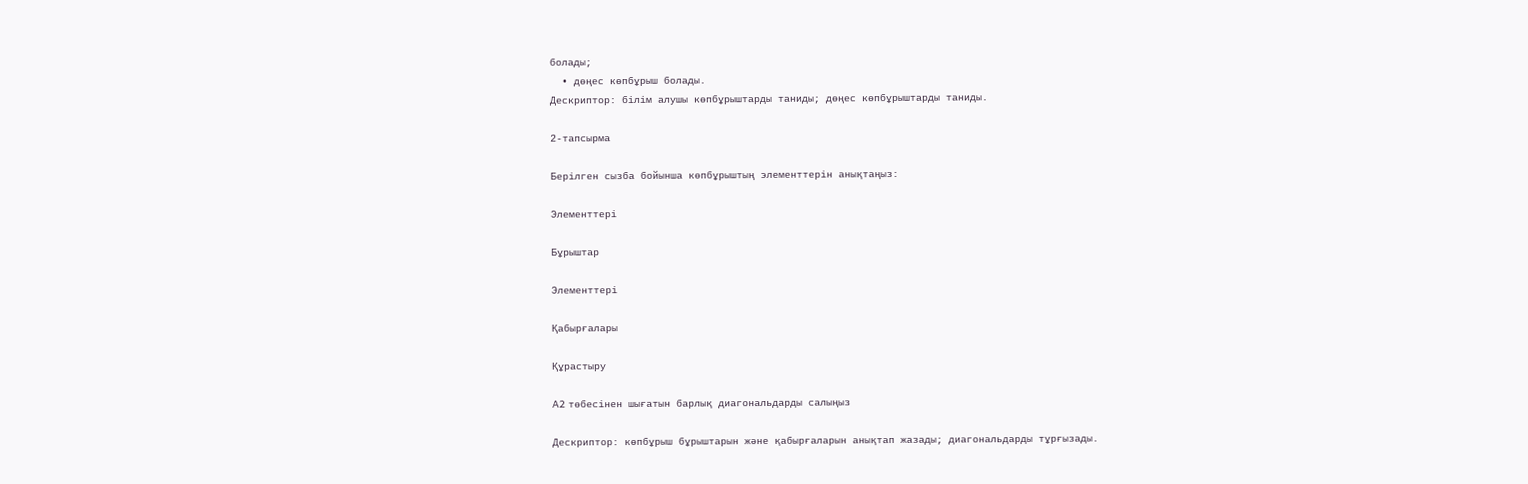болады;
  • дөңес көпбұрыш болады.
Дескриптор: білім алушы көпбұрыштарды таниды; дөңес көпбұрыштарды таниды.

2-тапсырма

Берілген сызба бойынша көпбұрыштың элементтерін анықтаңыз:

Элементтері

Бұрыштар

Элементтері

Қабырғалары

Құрастыру

A2 төбесінен шығатын барлық диагональдарды салыңыз

Дескриптор: көпбұрыш бұрыштарын және қабырғаларын анықтап жазады; диагональдарды тұрғызады.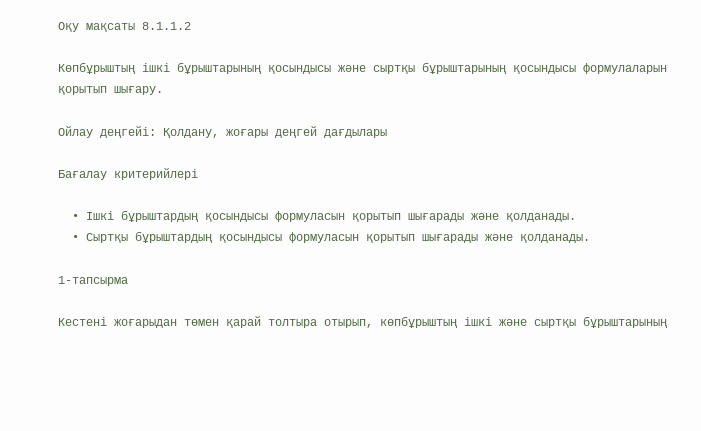Оқу мақсаты 8.1.1.2

Көпбұрыштың ішкі бұрыштарының қосындысы және сыртқы бұрыштарының қосындысы формулаларын қорытып шығару.

Ойлау деңгейі: Қолдану, жоғары деңгей дағдылары

Бағалау критерийлері

  • Ішкі бұрыштардың қосындысы формуласын қорытып шығарады және қолданады.
  • Сыртқы бұрыштардың қосындысы формуласын қорытып шығарады және қолданады.

1-тапсырма

Кестені жоғарыдан төмен қарай толтыра отырып, көпбұрыштың ішкі және сыртқы бұрыштарының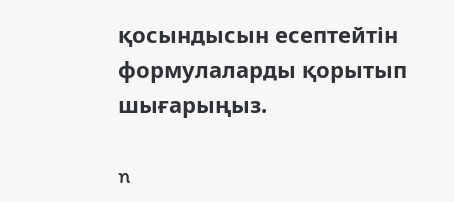қосындысын есептейтін формулаларды қорытып шығарыңыз.

n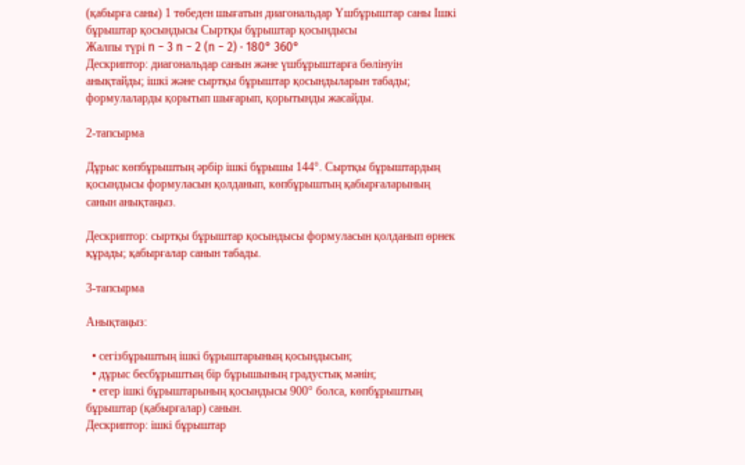(қабырға саны) 1 төбеден шығатын диагональдар Үшбұрыштар саны Ішкі бұрыштар қосындысы Сыртқы бұрыштар қосындысы
Жалпы түрі n − 3 n − 2 (n − 2) · 180° 360°
Дескриптор: диагональдар санын және үшбұрыштарға бөлінуін анықтайды; ішкі және сыртқы бұрыштар қосындыларын табады; формулаларды қорытып шығарып, қорытынды жасайды.

2-тапсырма

Дұрыс көпбұрыштың әрбір ішкі бұрышы 144°. Сыртқы бұрыштардың қосындысы формуласын қолданып, көпбұрыштың қабырғаларының санын анықтаңыз.

Дескриптор: сыртқы бұрыштар қосындысы формуласын қолданып өрнек құрады; қабырғалар санын табады.

3-тапсырма

Анықтаңыз:

  • сегізбұрыштың ішкі бұрыштарының қосындысын;
  • дұрыс бесбұрыштың бір бұрышының градустық мәнін;
  • егер ішкі бұрыштарының қосындысы 900° болса, көпбұрыштың бұрыштар (қабырғалар) санын.
Дескриптор: ішкі бұрыштар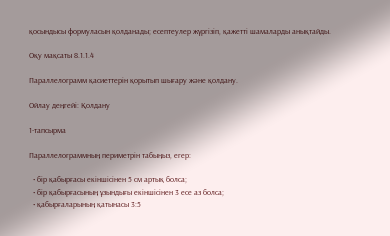қосындысы формуласын қолданады; есептеулер жүргізіп, қажетті шамаларды анықтайды.

Оқу мақсаты 8.1.1.4

Параллелограмм қасиеттерін қорытып шығару және қолдану.

Ойлау деңгейі: Қолдану

1-тапсырма

Параллелограммның периметрін табыңыз, егер:

  • бір қабырғасы екіншісінен 5 см артық болса;
  • бір қабырғасының ұзындығы екіншісінен 3 есе аз болса;
  • қабырғаларының қатынасы 3:5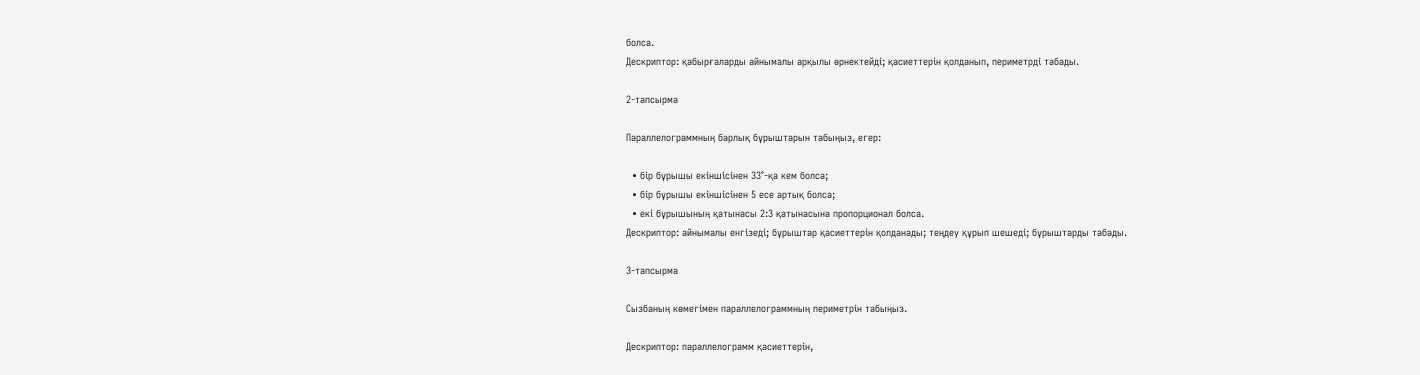болса.
Дескриптор: қабырғаларды айнымалы арқылы өрнектейді; қасиеттерін қолданып, периметрді табады.

2-тапсырма

Параллелограммның барлық бұрыштарын табыңыз, егер:

  • бір бұрышы екіншісінен 33°-қа кем болса;
  • бір бұрышы екіншісінен 5 есе артық болса;
  • екі бұрышының қатынасы 2:3 қатынасына пропорционал болса.
Дескриптор: айнымалы енгізеді; бұрыштар қасиеттерін қолданады; теңдеу құрып шешеді; бұрыштарды табады.

3-тапсырма

Сызбаның көмегімен параллелограммның периметрін табыңыз.

Дескриптор: параллелограмм қасиеттерін,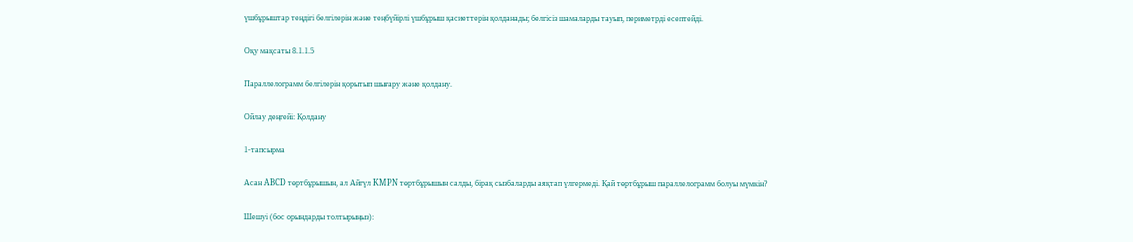үшбұрыштар теңдігі белгілерін және теңбүйірлі үшбұрыш қасиеттерін қолданады; белгісіз шамаларды тауып, периметрді есептейді.

Оқу мақсаты 8.1.1.5

Параллелограмм белгілерін қорытып шығару және қолдану.

Ойлау деңгейі: Қолдану

1-тапсырма

Асан ABCD төртбұрышын, ал Айгүл KMPN төртбұрышын салды, бірақ сызбаларды аяқтап үлгермеді. Қай төртбұрыш параллелограмм болуы мүмкін?

Шешуі (бос орындарды толтырыңыз):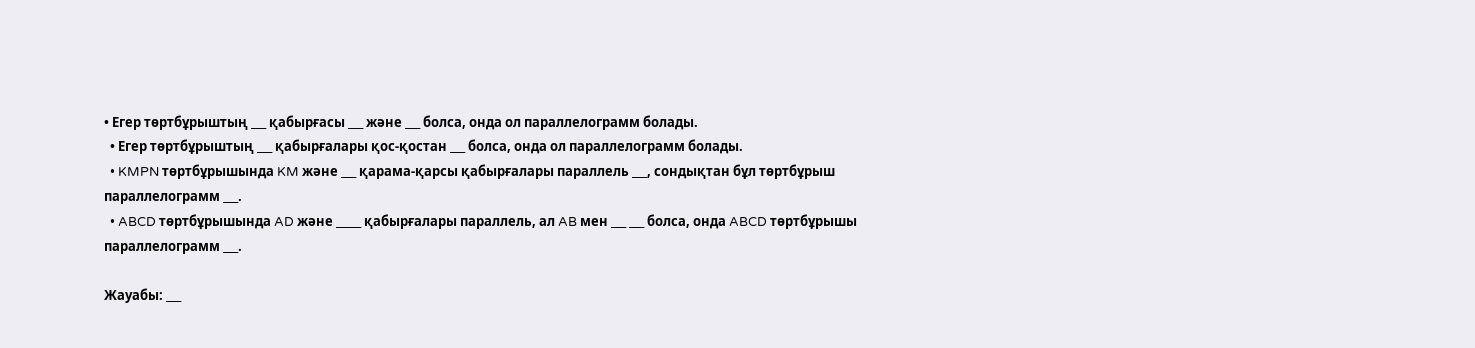• Егер төртбұрыштың ___ қабырғасы ___ және ___ болса, онда ол параллелограмм болады.
  • Егер төртбұрыштың ___ қабырғалары қос-қостан ___ болса, онда ол параллелограмм болады.
  • KMPN төртбұрышында KM және ___ қарама-қарсы қабырғалары параллель ___, сондықтан бұл төртбұрыш параллелограмм ___.
  • ABCD төртбұрышында AD және _____ қабырғалары параллель, ал AB мен ___ ___ болса, онда ABCD төртбұрышы параллелограмм ___.

Жауабы: ___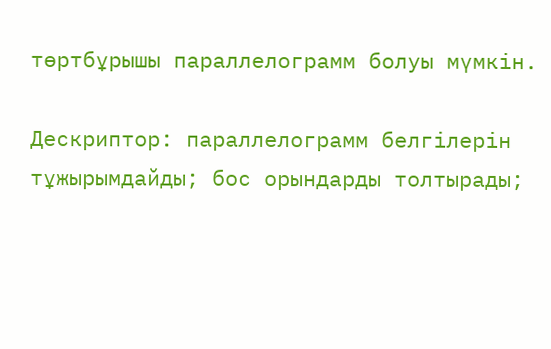төртбұрышы параллелограмм болуы мүмкін.

Дескриптор: параллелограмм белгілерін тұжырымдайды; бос орындарды толтырады;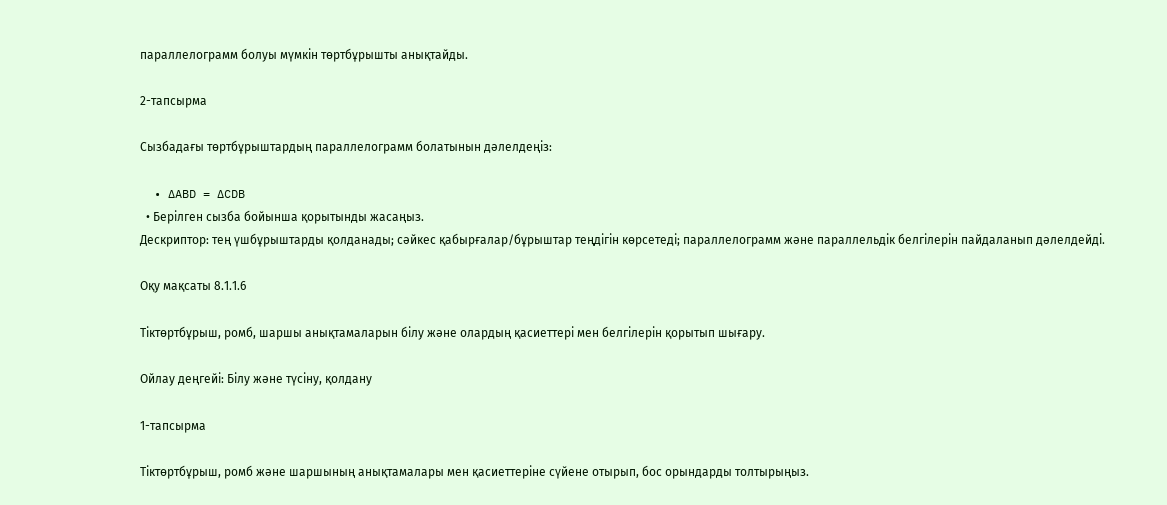параллелограмм болуы мүмкін төртбұрышты анықтайды.

2-тапсырма

Сызбадағы төртбұрыштардың параллелограмм болатынын дәлелдеңіз:

  • ∆ABD = ∆CDB
  • Берілген сызба бойынша қорытынды жасаңыз.
Дескриптор: тең үшбұрыштарды қолданады; сәйкес қабырғалар/бұрыштар теңдігін көрсетеді; параллелограмм және параллельдік белгілерін пайдаланып дәлелдейді.

Оқу мақсаты 8.1.1.6

Тіктөртбұрыш, ромб, шаршы анықтамаларын білу және олардың қасиеттері мен белгілерін қорытып шығару.

Ойлау деңгейі: Білу және түсіну, қолдану

1-тапсырма

Тіктөртбұрыш, ромб және шаршының анықтамалары мен қасиеттеріне сүйене отырып, бос орындарды толтырыңыз.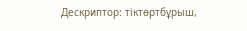Дескриптор: тіктөртбұрыш,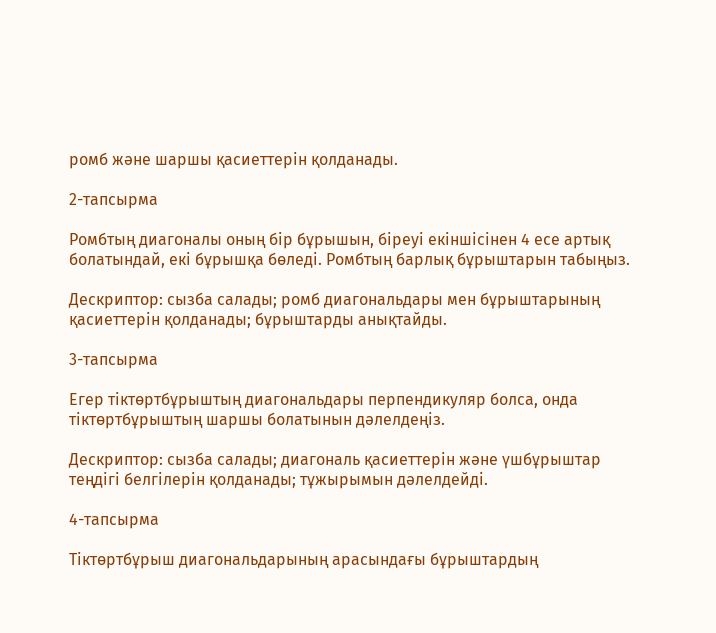ромб және шаршы қасиеттерін қолданады.

2-тапсырма

Ромбтың диагоналы оның бір бұрышын, біреуі екіншісінен 4 есе артық болатындай, екі бұрышқа бөледі. Ромбтың барлық бұрыштарын табыңыз.

Дескриптор: сызба салады; ромб диагональдары мен бұрыштарының қасиеттерін қолданады; бұрыштарды анықтайды.

3-тапсырма

Егер тіктөртбұрыштың диагональдары перпендикуляр болса, онда тіктөртбұрыштың шаршы болатынын дәлелдеңіз.

Дескриптор: сызба салады; диагональ қасиеттерін және үшбұрыштар теңдігі белгілерін қолданады; тұжырымын дәлелдейді.

4-тапсырма

Тіктөртбұрыш диагональдарының арасындағы бұрыштардың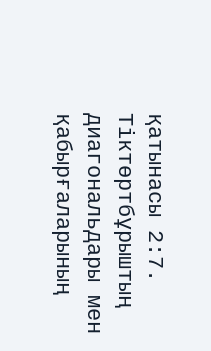қатынасы 2:7. Тіктөртбұрыштың диагональдары мен қабырғаларының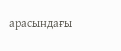арасындағы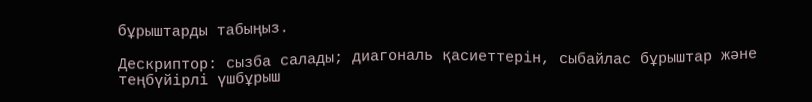бұрыштарды табыңыз.

Дескриптор: сызба салады; диагональ қасиеттерін, сыбайлас бұрыштар және теңбүйірлі үшбұрыш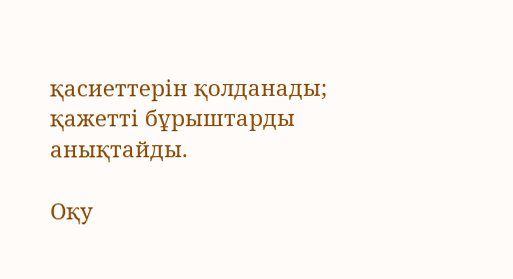қасиеттерін қолданады; қажетті бұрыштарды анықтайды.

Оқу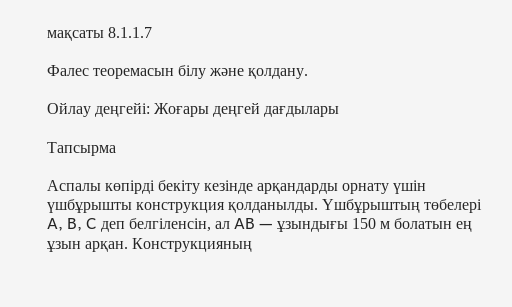мақсаты 8.1.1.7

Фалес теоремасын білу және қолдану.

Ойлау деңгейі: Жоғары деңгей дағдылары

Тапсырма

Аспалы көпірді бекіту кезінде арқандарды орнату үшін үшбұрышты конструкция қолданылды. Үшбұрыштың төбелері A, B, C деп белгіленсін, ал AB — ұзындығы 150 м болатын ең ұзын арқан. Конструкцияның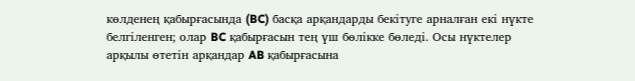көлденең қабырғасында (BC) басқа арқандарды бекітуге арналған екі нүкте белгіленген; олар BC қабырғасын тең үш бөлікке бөледі. Осы нүктелер арқылы өтетін арқандар AB қабырғасына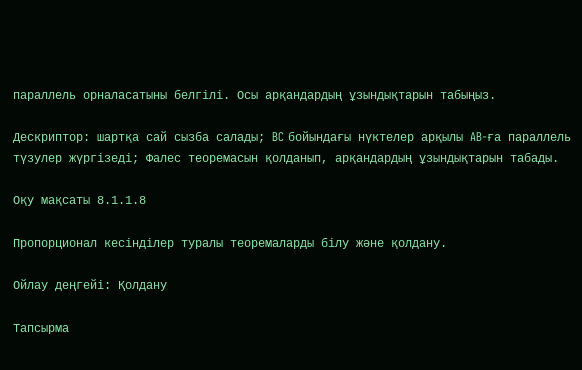параллель орналасатыны белгілі. Осы арқандардың ұзындықтарын табыңыз.

Дескриптор: шартқа сай сызба салады; BC бойындағы нүктелер арқылы AB-ға параллель түзулер жүргізеді; Фалес теоремасын қолданып, арқандардың ұзындықтарын табады.

Оқу мақсаты 8.1.1.8

Пропорционал кесінділер туралы теоремаларды білу және қолдану.

Ойлау деңгейі: Қолдану

Тапсырма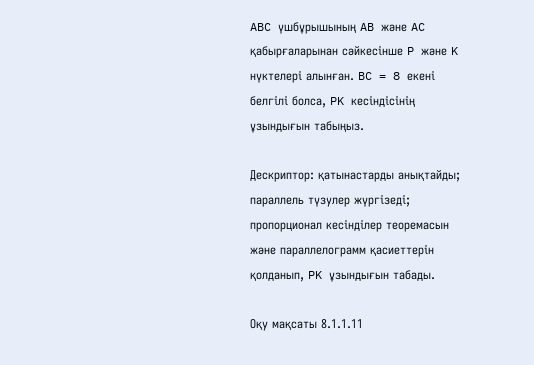ABC үшбұрышының AB және AC қабырғаларынан сәйкесінше P және K нүктелері алынған. BC = 8 екені белгілі болса, PK кесіндісінің ұзындығын табыңыз.

Дескриптор: қатынастарды анықтайды; параллель түзулер жүргізеді; пропорционал кесінділер теоремасын және параллелограмм қасиеттерін қолданып, PK ұзындығын табады.

Оқу мақсаты 8.1.1.11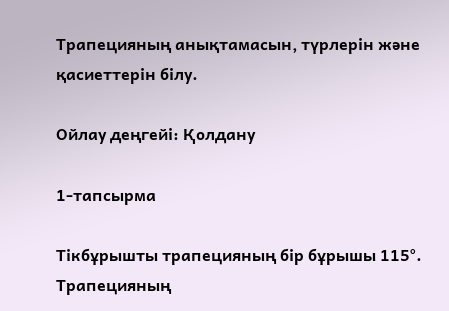Трапецияның анықтамасын, түрлерін және қасиеттерін білу.

Ойлау деңгейі: Қолдану

1-тапсырма

Тікбұрышты трапецияның бір бұрышы 115°. Трапецияның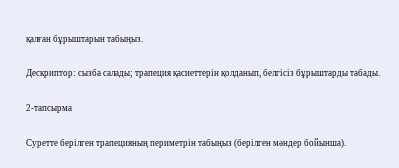қалған бұрыштарын табыңыз.

Дескриптор: сызба салады; трапеция қасиеттерін қолданып, белгісіз бұрыштарды табады.

2-тапсырма

Суретте берілген трапецияның периметрін табыңыз (берілген мәндер бойынша).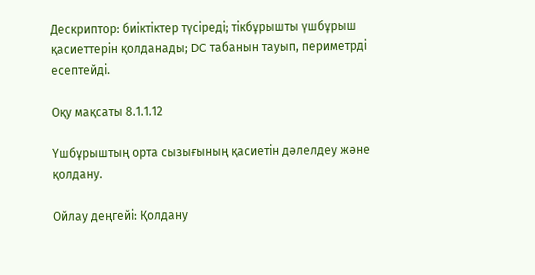Дескриптор: биіктіктер түсіреді; тікбұрышты үшбұрыш қасиеттерін қолданады; DC табанын тауып, периметрді есептейді.

Оқу мақсаты 8.1.1.12

Үшбұрыштың орта сызығының қасиетін дәлелдеу және қолдану.

Ойлау деңгейі: Қолдану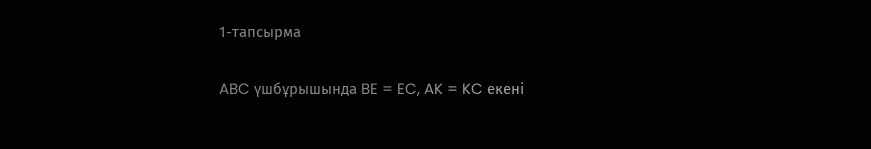1-тапсырма

ABC үшбұрышында BE = EC, AK = KC екені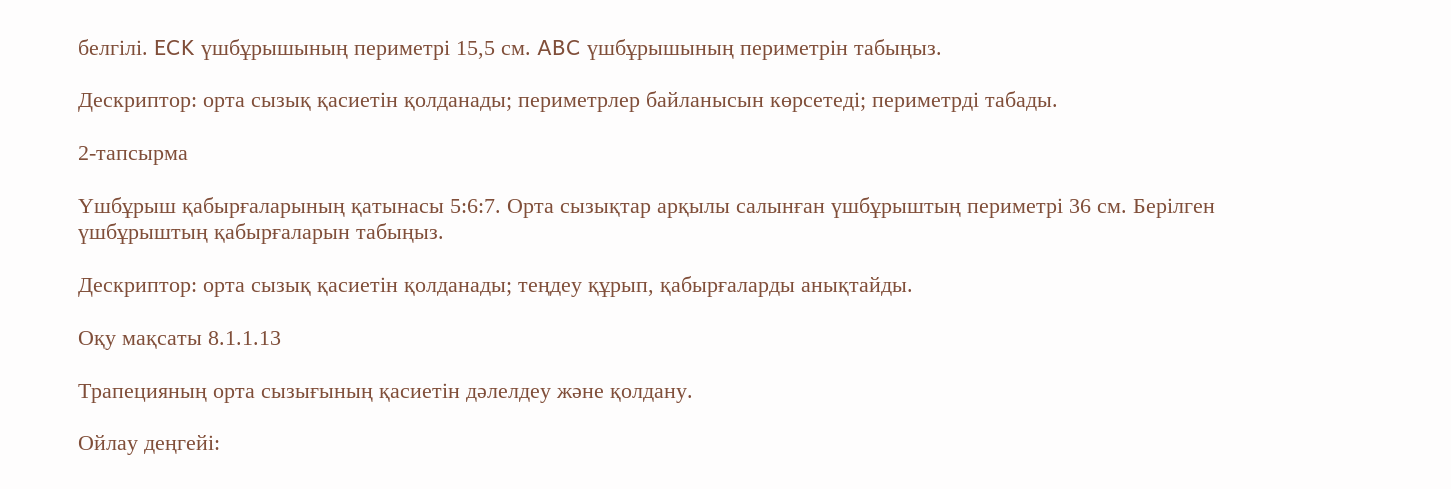белгілі. ECK үшбұрышының периметрі 15,5 см. ABC үшбұрышының периметрін табыңыз.

Дескриптор: орта сызық қасиетін қолданады; периметрлер байланысын көрсетеді; периметрді табады.

2-тапсырма

Үшбұрыш қабырғаларының қатынасы 5:6:7. Орта сызықтар арқылы салынған үшбұрыштың периметрі 36 см. Берілген үшбұрыштың қабырғаларын табыңыз.

Дескриптор: орта сызық қасиетін қолданады; теңдеу құрып, қабырғаларды анықтайды.

Оқу мақсаты 8.1.1.13

Трапецияның орта сызығының қасиетін дәлелдеу және қолдану.

Ойлау деңгейі: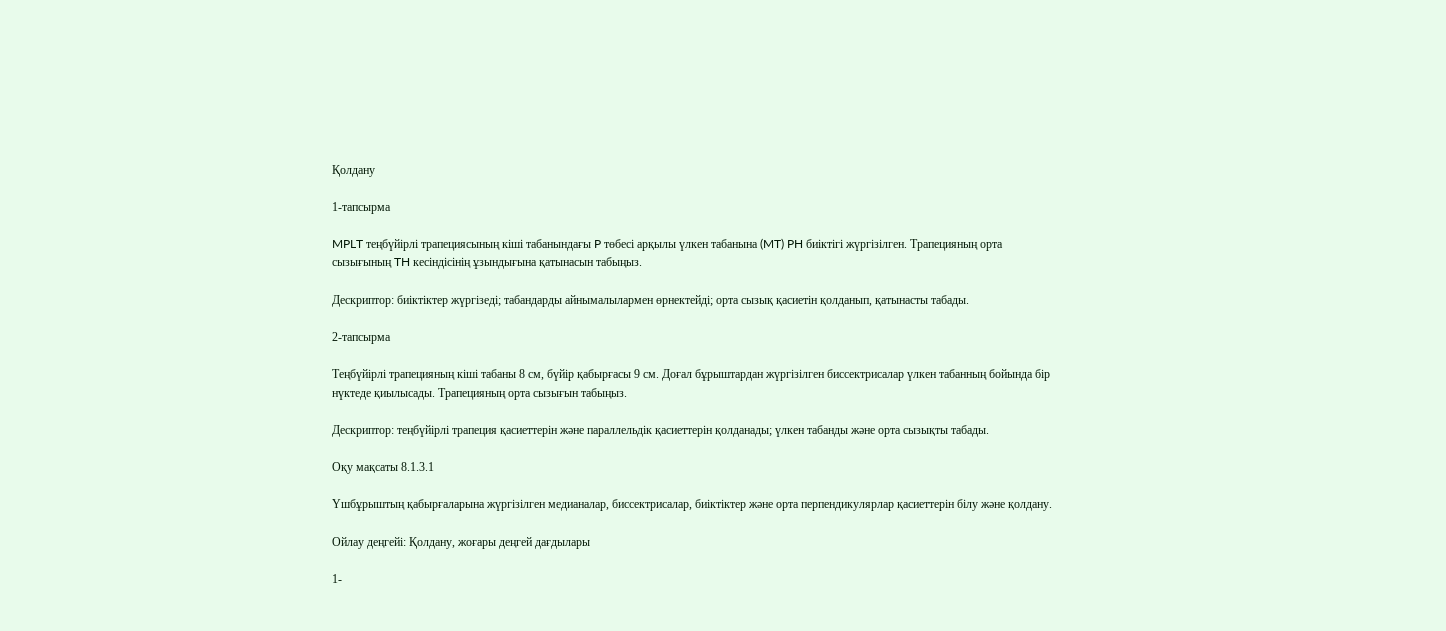Қолдану

1-тапсырма

MPLT теңбүйірлі трапециясының кіші табанындағы P төбесі арқылы үлкен табанына (MT) PH биіктігі жүргізілген. Трапецияның орта сызығының TH кесіндісінің ұзындығына қатынасын табыңыз.

Дескриптор: биіктіктер жүргізеді; табандарды айнымалылармен өрнектейді; орта сызық қасиетін қолданып, қатынасты табады.

2-тапсырма

Теңбүйірлі трапецияның кіші табаны 8 см, бүйір қабырғасы 9 см. Доғал бұрыштардан жүргізілген биссектрисалар үлкен табанның бойында бір нүктеде қиылысады. Трапецияның орта сызығын табыңыз.

Дескриптор: теңбүйірлі трапеция қасиеттерін және параллельдік қасиеттерін қолданады; үлкен табанды және орта сызықты табады.

Оқу мақсаты 8.1.3.1

Үшбұрыштың қабырғаларына жүргізілген медианалар, биссектрисалар, биіктіктер және орта перпендикулярлар қасиеттерін білу және қолдану.

Ойлау деңгейі: Қолдану, жоғары деңгей дағдылары

1-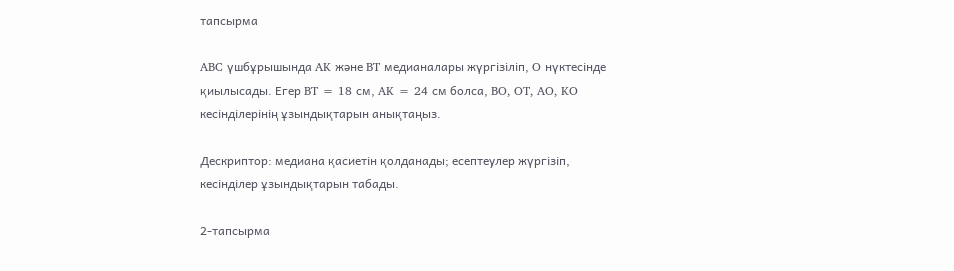тапсырма

ABC үшбұрышында AK және BT медианалары жүргізіліп, O нүктесінде қиылысады. Егер BT = 18 см, AK = 24 см болса, BO, OT, AO, KO кесінділерінің ұзындықтарын анықтаңыз.

Дескриптор: медиана қасиетін қолданады; есептеулер жүргізіп, кесінділер ұзындықтарын табады.

2-тапсырма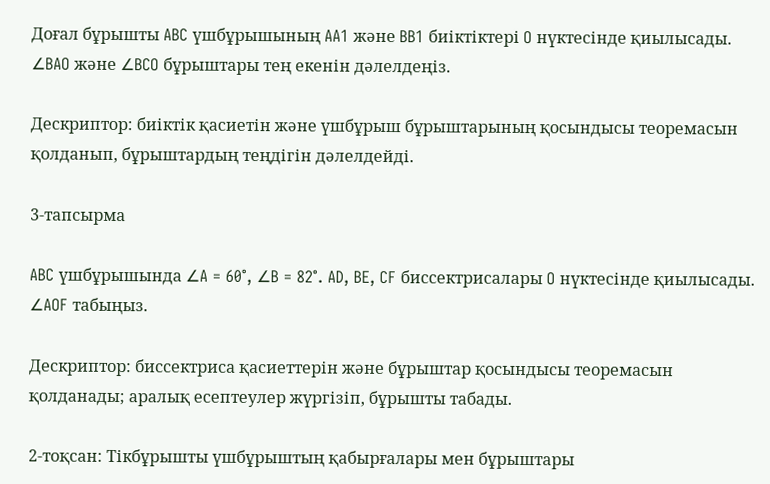Доғал бұрышты ABC үшбұрышының AA1 және BB1 биіктіктері O нүктесінде қиылысады. ∠BAO және ∠BCO бұрыштары тең екенін дәлелдеңіз.

Дескриптор: биіктік қасиетін және үшбұрыш бұрыштарының қосындысы теоремасын қолданып, бұрыштардың теңдігін дәлелдейді.

3-тапсырма

ABC үшбұрышында ∠A = 60°, ∠B = 82°. AD, BE, CF биссектрисалары O нүктесінде қиылысады. ∠AOF табыңыз.

Дескриптор: биссектриса қасиеттерін және бұрыштар қосындысы теоремасын қолданады; аралық есептеулер жүргізіп, бұрышты табады.

2-тоқсан: Тікбұрышты үшбұрыштың қабырғалары мен бұрыштары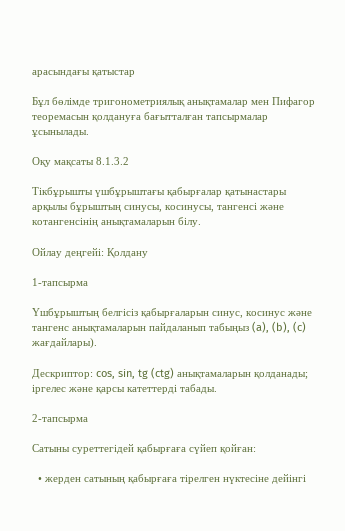арасындағы қатыстар

Бұл бөлімде тригонометриялық анықтамалар мен Пифагор теоремасын қолдануға бағытталған тапсырмалар ұсынылады.

Оқу мақсаты 8.1.3.2

Тікбұрышты үшбұрыштағы қабырғалар қатынастары арқылы бұрыштың синусы, косинусы, тангенсі және котангенсінің анықтамаларын білу.

Ойлау деңгейі: Қолдану

1-тапсырма

Үшбұрыштың белгісіз қабырғаларын синус, косинус және тангенс анықтамаларын пайдаланып табыңыз (a), (b), (c) жағдайлары).

Дескриптор: cos, sin, tg (ctg) анықтамаларын қолданады; іргелес және қарсы катеттерді табады.

2-тапсырма

Сатыны суреттегідей қабырғаға сүйеп қойған:

  • жерден сатының қабырғаға тірелген нүктесіне дейінгі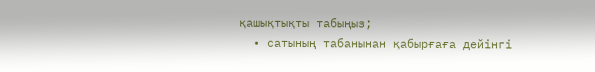қашықтықты табыңыз;
  • сатының табанынан қабырғаға дейінгі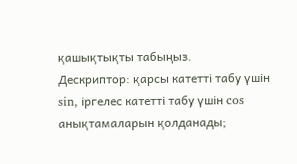қашықтықты табыңыз.
Дескриптор: қарсы катетті табу үшін sin, іргелес катетті табу үшін cos анықтамаларын қолданады;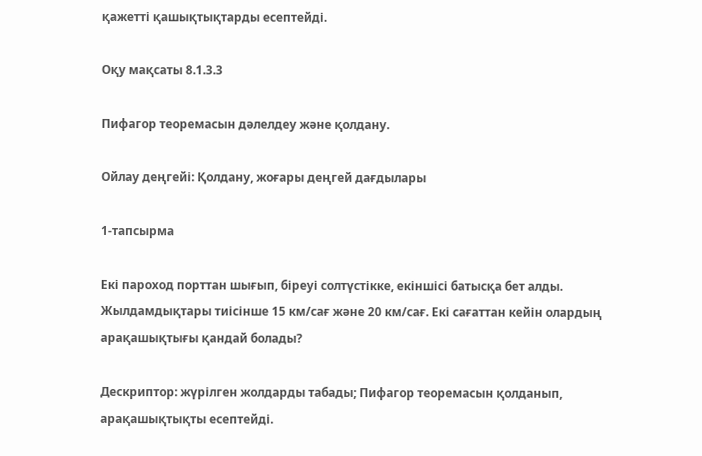қажетті қашықтықтарды есептейді.

Оқу мақсаты 8.1.3.3

Пифагор теоремасын дәлелдеу және қолдану.

Ойлау деңгейі: Қолдану, жоғары деңгей дағдылары

1-тапсырма

Екі пароход порттан шығып, біреуі солтүстікке, екіншісі батысқа бет алды. Жылдамдықтары тиісінше 15 км/сағ және 20 км/сағ. Екі сағаттан кейін олардың арақашықтығы қандай болады?

Дескриптор: жүрілген жолдарды табады; Пифагор теоремасын қолданып, арақашықтықты есептейді.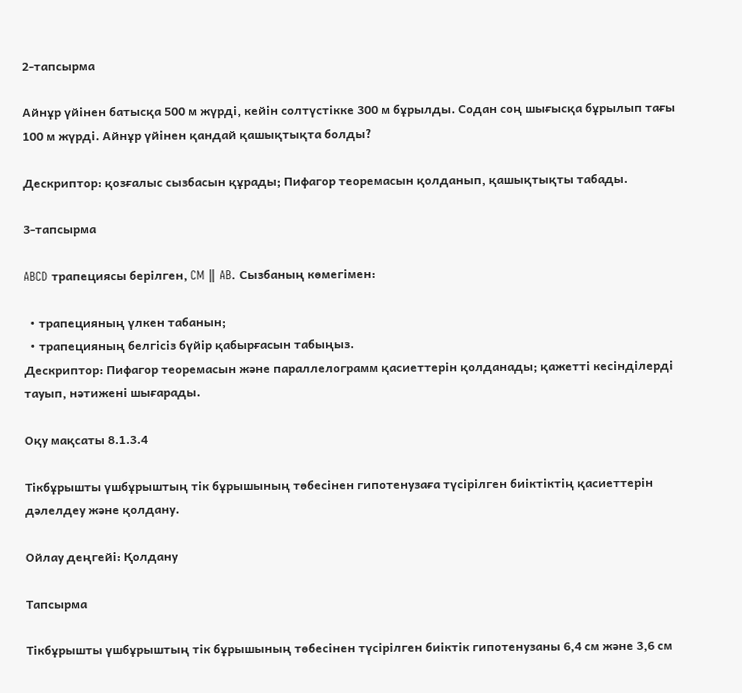2-тапсырма

Айнұр үйінен батысқа 500 м жүрді, кейін солтүстікке 300 м бұрылды. Содан соң шығысқа бұрылып тағы 100 м жүрді. Айнұр үйінен қандай қашықтықта болды?

Дескриптор: қозғалыс сызбасын құрады; Пифагор теоремасын қолданып, қашықтықты табады.

3-тапсырма

ABCD трапециясы берілген, CM ∥ AB. Сызбаның көмегімен:

  • трапецияның үлкен табанын;
  • трапецияның белгісіз бүйір қабырғасын табыңыз.
Дескриптор: Пифагор теоремасын және параллелограмм қасиеттерін қолданады; қажетті кесінділерді тауып, нәтижені шығарады.

Оқу мақсаты 8.1.3.4

Тікбұрышты үшбұрыштың тік бұрышының төбесінен гипотенузаға түсірілген биіктіктің қасиеттерін дәлелдеу және қолдану.

Ойлау деңгейі: Қолдану

Тапсырма

Тікбұрышты үшбұрыштың тік бұрышының төбесінен түсірілген биіктік гипотенузаны 6,4 см және 3,6 см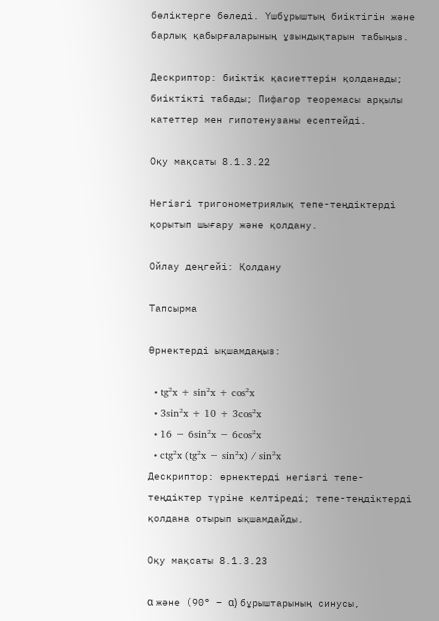бөліктерге бөледі. Үшбұрыштың биіктігін және барлық қабырғаларының ұзындықтарын табыңыз.

Дескриптор: биіктік қасиеттерін қолданады; биіктікті табады; Пифагор теоремасы арқылы катеттер мен гипотенузаны есептейді.

Оқу мақсаты 8.1.3.22

Негізгі тригонометриялық тепе-теңдіктерді қорытып шығару және қолдану.

Ойлау деңгейі: Қолдану

Тапсырма

Өрнектерді ықшамдаңыз:

  • tg²x + sin²x + cos²x
  • 3sin²x + 10 + 3cos²x
  • 16 − 6sin²x − 6cos²x
  • ctg²x (tg²x − sin²x) / sin²x
Дескриптор: өрнектерді негізгі тепе-теңдіктер түріне келтіреді; тепе-теңдіктерді қолдана отырып ықшамдайды.

Оқу мақсаты 8.1.3.23

α және (90° − α) бұрыштарының синусы,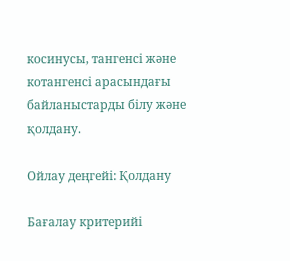косинусы, тангенсі және котангенсі арасындағы байланыстарды білу және қолдану.

Ойлау деңгейі: Қолдану

Бағалау критерийі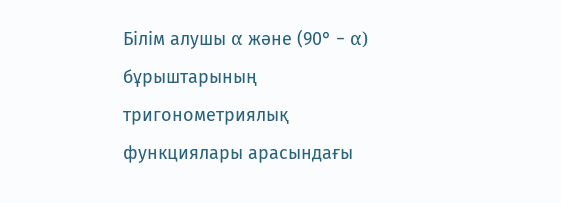Білім алушы α және (90° − α) бұрыштарының тригонометриялық функциялары арасындағы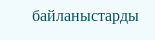байланыстарды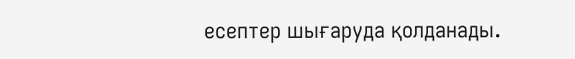есептер шығаруда қолданады.